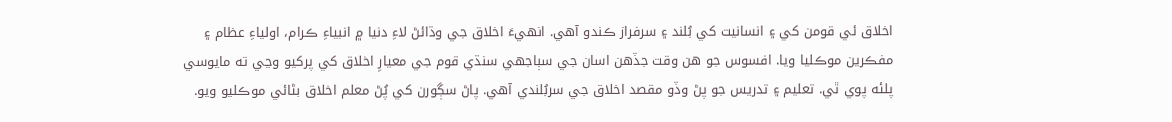اخلاق ئي قومن کي ۽ انسانيت کي بُلند ۽ سرفراز ڪندو آھي. انھيءَ اخلاق جي وڌائڻ لاءِ دنيا ۾ انبياءِ ڪرام، اولياءِ عظام ۽ مفڪرين موڪليا ويا. افسوس جو ھن وقت جڏھن اسان جي سٻاجھي سنڌي قوم جي معيارِ اخلاق کي پرکيو وڃي ته مايوسي پلئه پوي ٿي. تعليم ۽ تدريس جو پڻ وڏو مقصد اخلاق جي سربُلندي آھي. پاڻ سڳورن کي پُڻ معلم اخلاق بڻائي موڪليو ويو.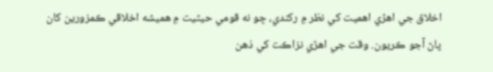اخلاق جي اھڙي اھميت کي نظر ۾ رکندي، ڇو نه قومي حيثيت ۾ ھميشه اخلاقي ڪمزورين کان پاڻ آجو ڪريون. وقت جي اھڙي نزاڪت کي ذھن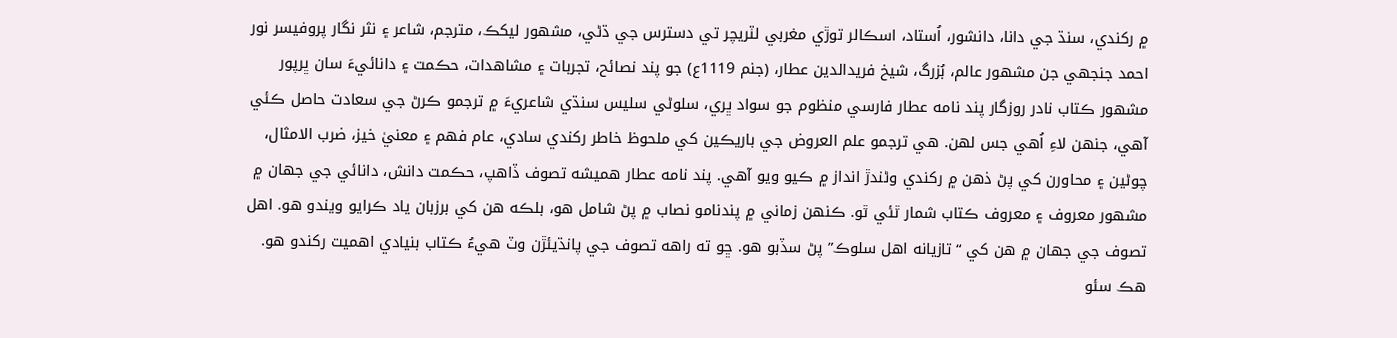۾ رکندي، سنڌ جي دانا، دانشور، اُستاد، اسڪالر توڙي مغربي لٽريچر تي دسترس جي ڌڻي، مشھور ليکڪ، مترجم، شاعر ۽ نثر نگار پروفيسر نور احمد جنجھي جن مشھور عالم، بُزرگ، شيخ فريدالدين عطار، (جنم 1119ع) جو پند نصائح، تجربات ۽ مشاھدات، حڪمت ۽ دانائيءَ سان ڀرپور مشھور ڪتاب نادر روزگار پند نامه عطار فارسي منظوم جو سواد ڀري، سلوڻي سليس سنڌي شاعريءَ ۾ ترجمو ڪرڻ جي سعادت حاصل ڪئي آھي، جنھن لاءِ اُھي جس لھن. ھي ترجمو علم العروض جي باريڪين کي ملحوظ خاطر رکندي سادي، عام فھم ۽ معنيٰ خيز، ضرب الامثال، چوڻين ۽ محاورن کي پڻ ذھن ۾ رکندي وڻندڙ انداز ۾ ڪيو ويو آھي. پند نامه عطار ھميشه تصوف ڏاھپ، حڪمت دانش، دانائي جي جھان ۾ مشھور معروف ۽ معروف ڪتاب شمار ٿئي ٿو. ڪنھن زماني ۾ پندنامو نصاب ۾ پڻ شامل ھو، بلڪه ھن کي برزبان ياد ڪرايو ويندو ھو. اھل تصوف جي جھان ۾ ھن کي “تازيانه اھل سلوڪ” پڻ سڏبو ھو. ڇو ته راھه تصوف جي پانڌيئڙن وٽ ھيءُ ڪتاب بنيادي اھميت رکندو ھو. ھڪ سئو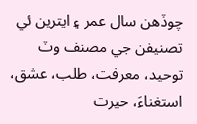چوڏھن سال عمر ۽ ايترين ئي تصنيفن جي مصنف وٽ توحيد، معرفت، طلب، عشق، استغناءَ، حيرت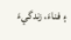۽ فناءَ، زندگيءَ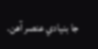جا بنيادي عنصر آھن.